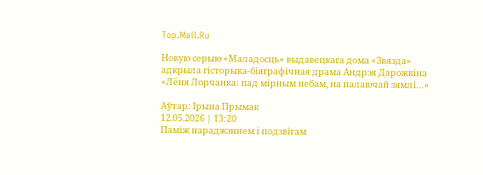Top.Mail.Ru

Новую серыю «Маладосць» выдавецкага дома «Звязда» адкрыла гісторыка-біяграфічная драма Андрэя Дарожкіна «Лёня Лорчанка: пад мірным небам, на палаючай зямлі…»

Аўтар: Ірына Прымак
12.05.2026 | 13:20
Паміж нараджэннем і подзвігам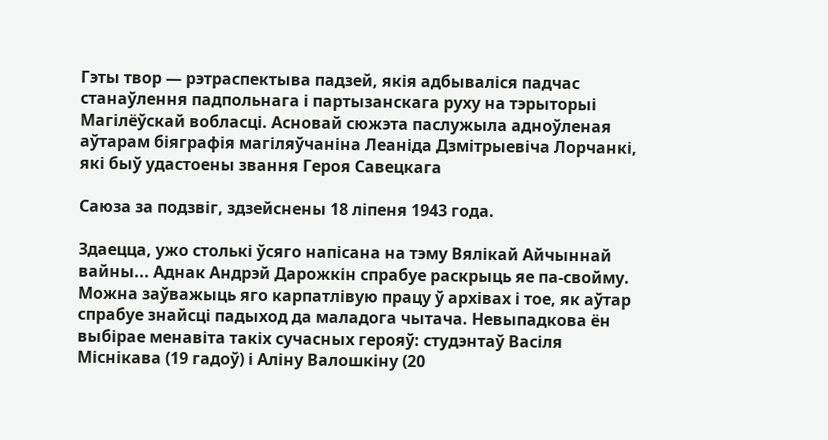Гэты твор — рэтраспектыва падзей, якія адбываліся падчас станаўлення падпольнага і партызанскага руху на тэрыторыі Магілёўскай вобласці. Асновай сюжэта паслужыла адноўленая аўтарам біяграфія магіляўчаніна Леаніда Дзмітрыевіча Лорчанкі, які быў удастоены звання Героя Савецкага

Саюза за подзвіг, здзейснены 18 ліпеня 1943 года.

Здаецца, ужо столькі ўсяго напісана на тэму Вялікай Айчыннай вайны... Аднак Андрэй Дарожкін спрабуе раскрыць яе па-свойму. Можна заўважыць яго карпатлівую працу ў архівах і тое, як аўтар спрабуе знайсці падыход да маладога чытача. Невыпадкова ён выбірае менавіта такіх сучасных герояў: студэнтаў Васіля Міснікава (19 гадоў) і Аліну Валошкіну (20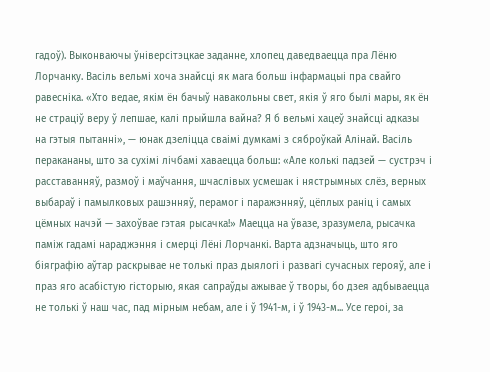гадоў). Выконваючы ўніверсітэцкае заданне, хлопец даведваецца пра Лёню Лорчанку. Васіль вельмі хоча знайсці як мага больш інфармацыі пра свайго равесніка. «Хто ведае, якім ён бачыў навакольны свет, якія ў яго былі мары, як ён не страціў веру ў лепшае, калі прыйшла вайна? Я б вельмі хацеў знайсці адказы на гэтыя пытанні», — юнак дзеліцца сваімі думкамі з сяброўкай Алінай. Васіль перакананы, што за сухімі лічбамі хаваецца больш: «Але колькі падзей — сустрэч і расставанняў, размоў і маўчання, шчаслівых усмешак і нястрымных слёз, верных выбараў і памылковых рашэнняў, перамог і паражэнняў, цёплых раніц і самых цёмных начэй — захоўвае гэтая рысачка!» Маецца на ўвазе, зразумела, рысачка паміж гадамі нараджэння і смерці Лёні Лорчанкі. Варта адзначыць, што яго біяграфію аўтар раскрывае не толькі праз дыялогі і развагі сучасных герояў, але і праз яго асабістую гісторыю, якая сапраўды ажывае ў творы, бо дзея адбываецца не толькі ў наш час, пад мірным небам, але і ў 1941-м, і ў 1943-м... Усе героі, за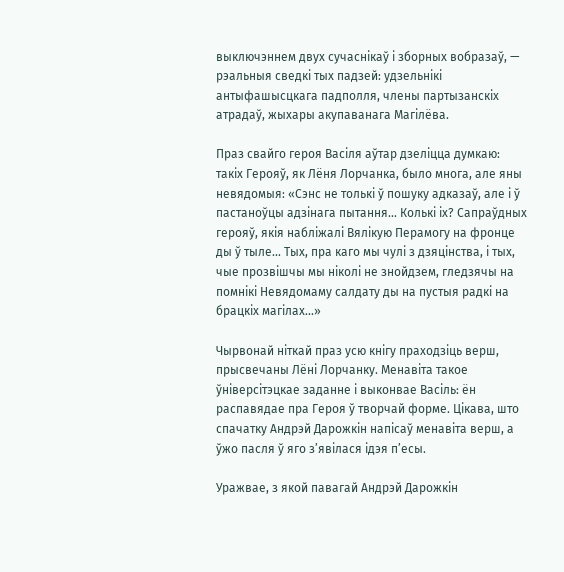выключэннем двух сучаснікаў і зборных вобразаў, — рэальныя сведкі тых падзей: удзельнікі антыфашысцкага падполля, члены партызанскіх атрадаў, жыхары акупаванага Магілёва.

Праз свайго героя Васіля аўтар дзеліцца думкаю: такіх Герояў, як Лёня Лорчанка, было многа, але яны невядомыя: «Сэнс не толькі ў пошуку адказаў, але і ў пастаноўцы адзінага пытання... Колькі іх? Сапраўдных герояў, якія набліжалі Вялікую Перамогу на фронце ды ў тыле... Тых, пра каго мы чулі з дзяцінства, і тых, чые прозвішчы мы ніколі не знойдзем, гледзячы на помнікі Невядомаму салдату ды на пустыя радкі на брацкіх магілах...»

Чырвонай ніткай праз усю кнігу праходзіць верш, прысвечаны Лёні Лорчанку. Менавіта такое ўніверсітэцкае заданне і выконвае Васіль: ён распавядае пра Героя ў творчай форме. Цікава, што спачатку Андрэй Дарожкін напісаў менавіта верш, а ўжо пасля ў яго з’явілася ідэя п’есы.

Уражвае, з якой павагай Андрэй Дарожкін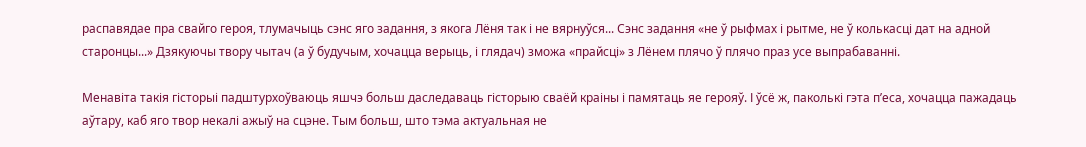распавядае пра свайго героя, тлумачыць сэнс яго задання, з якога Лёня так і не вярнуўся... Сэнс задання «не ў рыфмах і рытме, не ў колькасці дат на адной старонцы...» Дзякуючы твору чытач (а ў будучым, хочацца верыць, і глядач) зможа «прайсці» з Лёнем плячо ў плячо праз усе выпрабаванні.

Менавіта такія гісторыі падштурхоўваюць яшчэ больш даследаваць гісторыю сваёй краіны і памятаць яе герояў. І ўсё ж, паколькі гэта п’еса, хочацца пажадаць аўтару, каб яго твор некалі ажыў на сцэне. Тым больш, што тэма актуальная не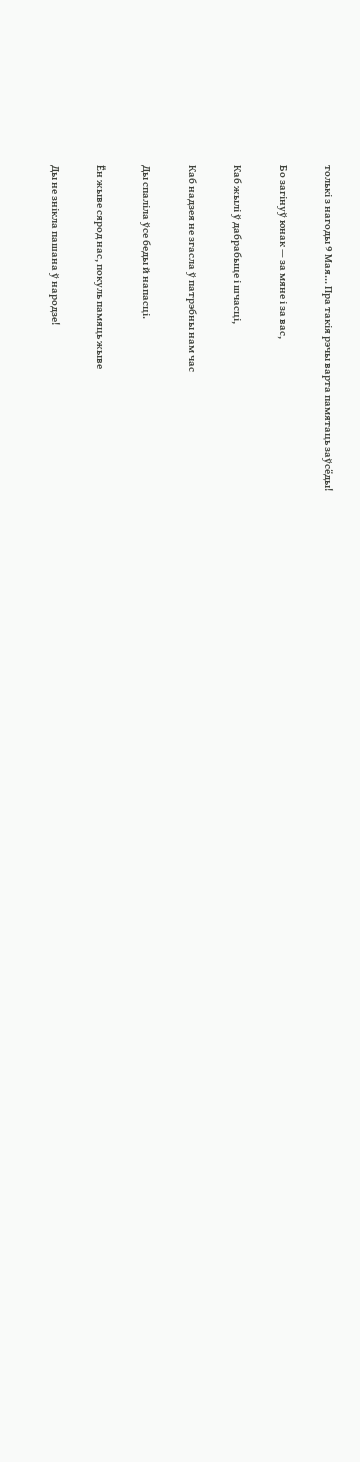толькі з нагоды 9 Мая... Пра такія рэчы варта памятаць заўсёды!

Бо загінуў юнак — за мяне і за вас,

Каб жылі ў дабрабыце і шчасці,

Каб надзея не згасла ў патрэбны нам час

Ды спаліла ўсе беды й напасці.

Ён жыве сярод нас, покуль памяць жыве

Ды не знікла пашана ў народзе!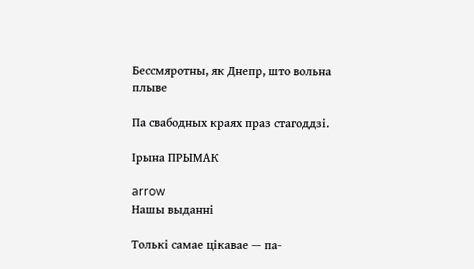Бессмяротны, як Днепр, што вольна плыве

Па свабодных краях праз стагоддзі.

Ірына ПРЫМАК

arrow
Нашы выданні

Толькі самае цікавае — па-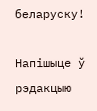беларуску!

Напішыце ў рэдакцыю